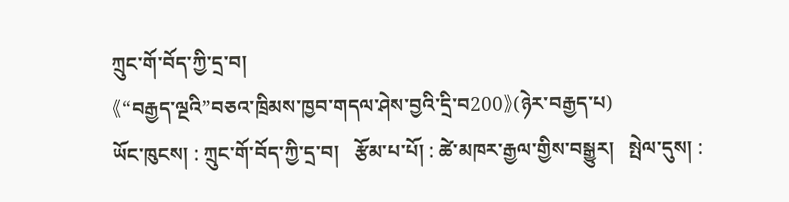ཀྲུང་གོ་བོད་ཀྱི་དྲ་བ།
《“བརྒྱད་ལྔའི”བཅའ་ཁྲིམས་ཁྱབ་གདལ་ཤེས་བྱའི་དྲི་བ200》(ཉེར་བརྒྱད་པ)
ཡོང་ཁུངས། : ཀྲུང་གོ་བོད་ཀྱི་དྲ་བ།   རྩོམ་པ་པོ། : ཚེ་མཁར་རྒྱལ་གྱིས་བསྒྱུར།   སྤེལ་དུས། :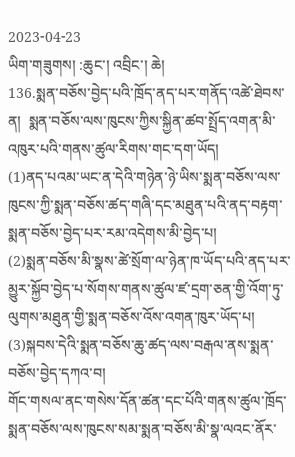2023-04-23
ཡིག་གཟུགས། :ཆུང་། འབྲིང་། ཆེ།
136.སྨན་བཅོས་བྱེད་པའི་ཁྲོད་ནད་པར་གནོད་འཚེ་ཐེབས་ན།  སྨན་བཅོས་ལས་ཁུངས་ཀྱིས་སྐྱིན་ཚབ་སྤྲོད་འགན་མི་འཁུར་པའི་གནས་ཚུལ་རིགས་གང་དག་ཡོད།
(1)ནད་པའམ་ཡང་ན་དེའི་གཉེན་ཉེ་ཡིས་སྨན་བཅོས་ལས་ཁུངས་ཀྱི་སྨན་བཅོས་ཚད་གཞི་དང་མཐུན་པའི་ནད་བརྟག་སྨན་བཅོས་བྱེད་པར་རམ་འདེགས་མི་བྱེད་པ།
(2)སྨན་བཅོས་མི་སྣས་ཚེ་སྲོག་ལ་ཉེན་ཁ་ཡོད་པའི་ནད་པར་མྱུར་སྐྱོབ་བྱེད་པ་སོགས་གནས་ཚུལ་ཛ་དྲག་ཅན་གྱི་འོག་ཏུ་ལུགས་མཐུན་གྱི་སྨན་བཅོས་འོས་འགན་ཁུར་ཡོད་པ།
(3)སྐབས་དེའི་སྨན་བཅོས་ཆུ་ཚད་ལས་བརྒལ་ནས་སྨན་བཅོས་བྱེད་དཀའ་བ།
གོང་གསལ་ནང་གསེས་དོན་ཚན་དང་པོའི་གནས་ཚུལ་ཁྲོད་སྨན་བཅོས་ལས་ཁུངས་སམ་སྨན་བཅོས་མི་སྣ་ལའང་ནོར་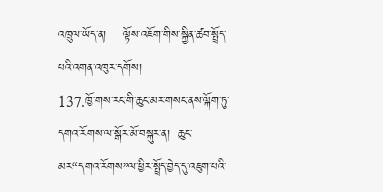འཁྲུལ་ཡོད་ན།    ལྟོས་འཇོག་གིས་སྐྱིན་ཚབ་སྤྲོད་པའི་འགན་འཁུར་དགོས།
137.ཁྱོ་གས་རང་གི་ཆུང་མར་གསང་ནས་ལྐོག་ཏུ་དགའ་རོགས་ལ་སྒོར་མོ་བསྐུར་ན།  ཆུང་མར“དགའ་རོགས”ལ་ཕྱིར་སྤྲོད་བྱེད་དུ་འཇུག་པའི་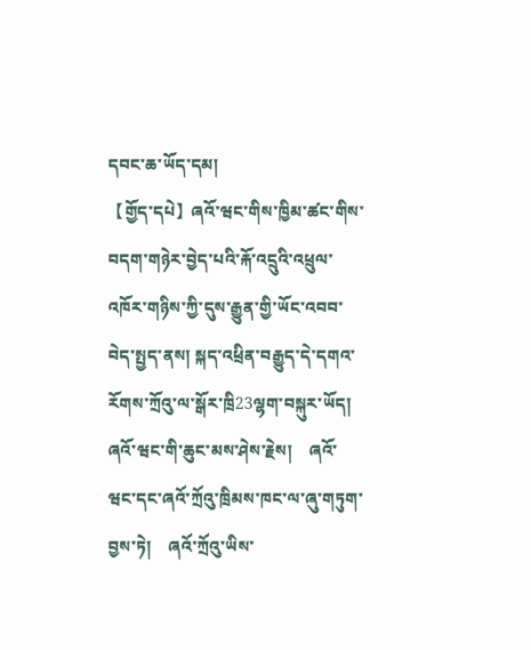དབང་ཆ་ཡོད་དམ།
【གྱོད་དཔེ】ཞའོ་ཝང་གིས་ཁྱིམ་ཚང་གིས་བདག་གཉེར་བྱེད་པའི་རྐོ་འདྲུའི་འཕྲུལ་འཁོར་གཉིས་ཀྱི་དུས་རྒྱུན་གྱི་ཡོང་འབབ་བེད་སྤྱད་ནས། སྐད་འཕྲིན་བརྒྱུད་དེ་དགའ་རོགས་ཀྲོའུ་ལ་སྒོར་ཁྲི23ལྷག་བསྐུར་ཡོད།   ཞའོ་ཝང་གི་ཆུང་མས་ཤེས་རྗེས།    ཞའོ་ཝང་དང་ཞའོ་ཀྲོའུ་ཁྲིམས་ཁང་ལ་ཞུ་གཏུག་བྱས་ཏེ།    ཞའོ་ཀྲོའུ་ཡིས་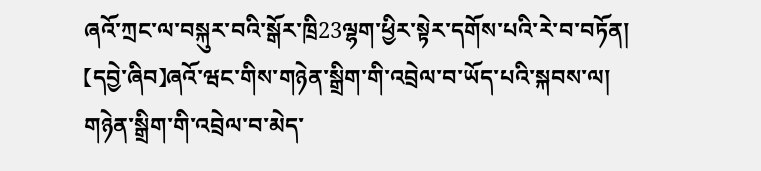ཞའོ་ཀྲང་ལ་བསྐུར་བའི་སྒོར་ཁྲི23ལྷག་ཕྱིར་སྟེར་དགོས་པའི་རེ་བ་བཏོན།
【དབྱེ་ཞིབ】ཞའོ་ཝང་གིས་གཉེན་སྒྲིག་གི་འབྲེལ་བ་ཡོད་པའི་སྐབས་ལ། གཉེན་སྒྲིག་གི་འབྲེལ་བ་མེད་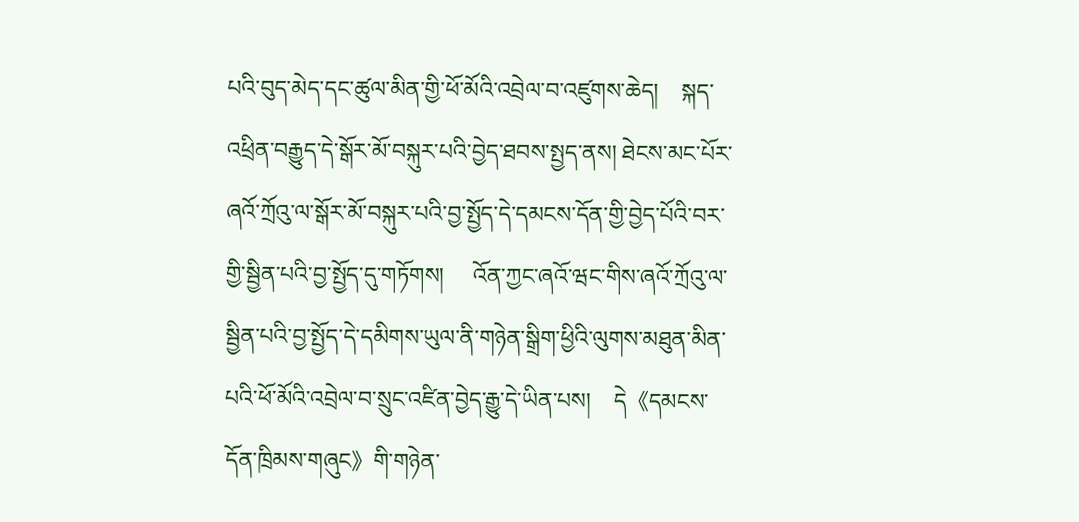པའི་བུད་མེད་དང་ཚུལ་མིན་གྱི་ཕོ་མོའི་འབྲེལ་བ་འཛུགས་ཆེད།    སྐད་འཕྲིན་བརྒྱུད་དེ་སྒོར་མོ་བསྐུར་པའི་བྱེད་ཐབས་སྤྱད་ནས། ཐེངས་མང་པོར་ཞའོ་ཀྲོའུ་ལ་སྒོར་མོ་བསྐུར་པའི་བྱ་སྤྱོད་དེ་དམངས་དོན་གྱི་བྱེད་པོའི་བར་གྱི་སྦྱིན་པའི་བྱ་སྤྱོད་དུ་གཏོགས།     འོན་ཀྱང་ཞའོ་ཝང་གིས་ཞའོ་ཀྲོའུ་ལ་སྦྱིན་པའི་བྱ་སྤྱོད་དེ་དམིགས་ཡུལ་ནི་གཉེན་སྒྲིག་ཕྱིའི་ལུགས་མཐུན་མིན་པའི་ཕོ་མོའི་འབྲེལ་བ་སྲུང་འཛིན་བྱེད་རྒྱུ་དེ་ཡིན་པས།    དེ《དམངས་དོན་ཁྲིམས་གཞུང》གི་གཉེན་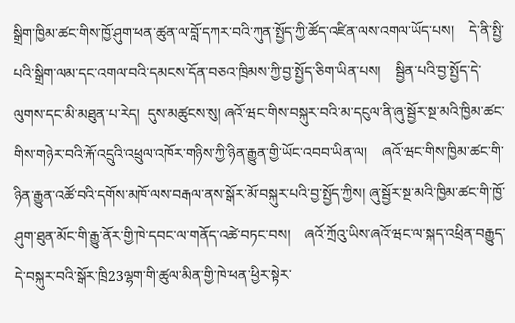སྒྲིག་ཁྱིམ་ཚང་གིས་ཁྱོ་ཤུག་ཕན་ཚུན་ལ་བློ་དཀར་བའི་ཀུན་སྤྱོད་ཀྱི་ཚོད་འཛིན་ལས་འགལ་ཡོད་པས།    དེ་ནི་སྤྱི་པའི་སྒྲིག་ལམ་དང་འགལ་བའི་དམངས་དོན་བཅའ་ཁྲིམས་ཀྱི་བྱ་སྤྱོད་ཅིག་ཡིན་པས།    སྦྱིན་པའི་བྱ་སྤྱོད་དེ་ལུགས་དང་མི་མཐུན་པ་རེད།  དུས་མཚུངས་སུ། ཞའོ་ཝང་གིས་བསྐུར་བའི་མ་དངུལ་ནི་ཞུ་སྦྱོར་སྔ་མའི་ཁྱིམ་ཚང་གིས་གཉེར་བའི་རྐོ་འདྲུའི་འཕྲུལ་འཁོར་གཉིས་ཀྱི་ཉིན་རྒྱུན་གྱི་ཡོང་འབབ་ཡིན་ལ།    ཞའོ་ཝང་གིས་ཁྱིམ་ཚང་གི་ཉིན་རྒྱུན་འཚོ་བའི་དགོས་མཁོ་ལས་བརྒལ་ནས་སྒོར་མོ་བསྐུར་པའི་བྱ་སྤྱོད་ཀྱིས། ཞུ་སྦྱོར་སྔ་མའི་ཁྱིམ་ཚང་གི་ཁྱོ་ཤུག་ཐུན་མོང་གི་རྒྱུ་ནོར་གྱི་ཁེ་དབང་ལ་གནོད་འཚེ་བཏང་བས།    ཞའོ་ཀྲོའུ་ཡིས་ཞའོ་ཝང་ལ་སྐད་འཕྲིན་བརྒྱུད་དེ་བསྐུར་བའི་སྒོར་ཁྲི23ལྷག་གི་ཚུལ་མིན་གྱི་ཁེ་ཕན་ཕྱིར་སྟེར་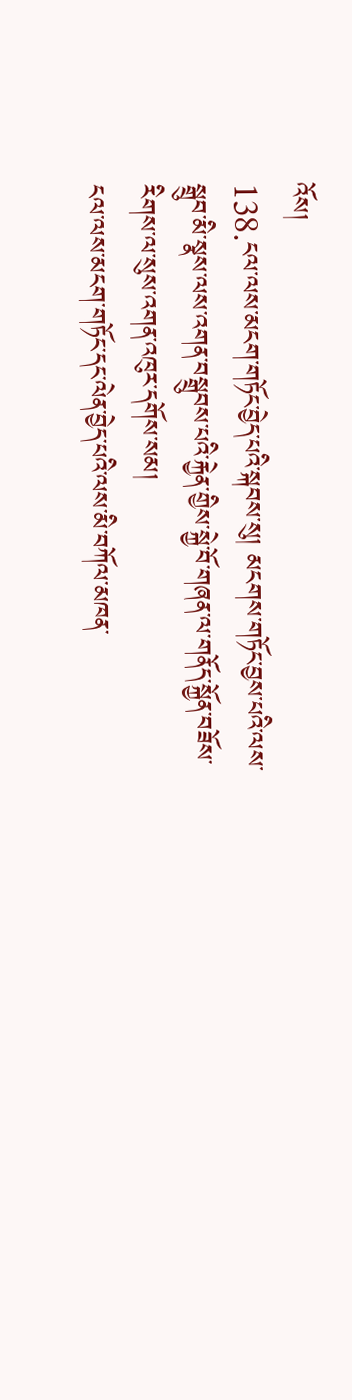འོས།
138.ངལ་ལས་མངག་གཏོང་བྱེད་པའི་སྐབས་སུ། མངགས་གཏོང་བྱས་པའི་ལས་སྒྲུབ་མི་སྣས་ལས་འགན་བསྒྲུབས་པའི་རྐྱེན་གྱིས་སྐྱེ་བོ་གཞན་ལ་གནོད་སྐྱོན་བཟོས་རིགས་ལ་སུས་འགན་འཁུར་དགོས་སམ།
ངལ་ལས་མངག་གཏོང་དང་ལེན་བྱེད་པའི་ལས་མི་བཀོལ་མཁན་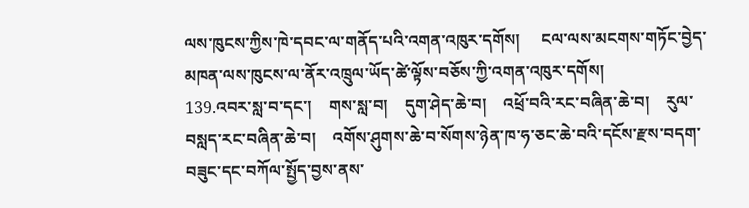ལས་ཁུངས་ཀྱིས་ཁེ་དབང་ལ་གནོད་པའི་འགན་འཁུར་དགོས།     ངལ་ལས་མངགས་གཏོང་བྱེད་མཁན་ལས་ཁུངས་ལ་ནོར་འཁྲུལ་ཡོད་ཚེ་ལྟོས་བཅོས་ཀྱི་འགན་འཁུར་དགོས།
139.འབར་སླ་བ་དང་།    གས་སླ་བ།    དུག་ཤེད་ཆེ་བ།    འཕྲོ་བའི་རང་བཞིན་ཆེ་བ།    རུལ་བསླད་རང་བཞིན་ཆེ་བ།    འགོས་ཤུགས་ཆེ་བ་སོགས་ཉེན་ཁ་ཧ་ཅང་ཆེ་བའི་དངོས་རྫས་བདག་བཟུང་དང་བཀོལ་སྤྱོད་བྱས་ནས་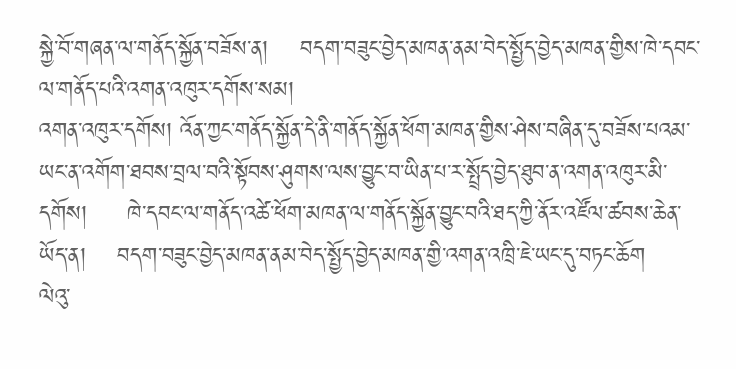སྐྱེ་བོ་གཞན་ལ་གནོད་སྐྱོན་བཟོས་ན།    བདག་བཟུང་བྱེད་མཁན་ནམ་བེད་སྤྱོད་བྱེད་མཁན་གྱིས་ཁེ་དབང་ལ་གནོད་པའི་འགན་འཁུར་དགོས་སམ།
འགན་འཁུར་དགོས། འོན་ཀྱང་གནོད་སྐྱོན་དེ་ནི་གནོད་སྐྱོན་ཕོག་མཁན་གྱིས་ཤེས་བཞིན་དུ་བཟོས་པའམ་ཡང་ན་འགོག་ཐབས་བྲལ་བའི་སྟོབས་ཤུགས་ལས་བྱུང་བ་ཡིན་པ་ར་སྤྲོད་བྱེད་ཐུབ་ན་འགན་འཁུར་མི་དགོས།     ཁེ་དབང་ལ་གནོད་འཚེ་ཕོག་མཁན་ལ་གནོད་སྐྱོན་བྱུང་བའི་ཐད་ཀྱི་ནོར་འཛོལ་ཚབས་ཆེན་ཡོད་ན།    བདག་བཟུང་བྱེད་མཁན་ནམ་བེད་སྤྱོད་བྱེད་མཁན་གྱི་འགན་འཁྲི་ཇེ་ཡང་དུ་བཏང་ཆོག
ལེའུ་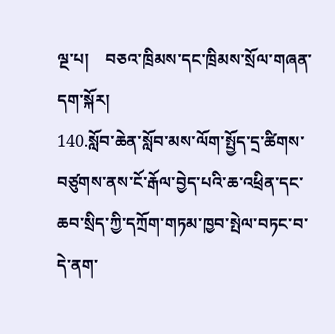ལྔ་པ།    བཅའ་ཁྲིམས་དང་ཁྲིམས་སྲོལ་གཞན་དག་སྐོར།
140.སློབ་ཆེན་སློབ་མས་ལོག་སྤྱོད་དྲ་ཚིགས་བཙུགས་ནས་ངོ་རྒོལ་བྱེད་པའི་ཆ་འཕྲིན་དང་ཆབ་སྲིད་ཀྱི་དཀྲོག་གཏམ་ཁྱབ་སྤེལ་བཏང་བ་དེ་ནག་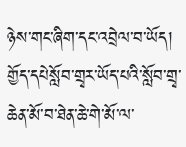ཉེས་གང་ཞིག་དང་འབྲེལ་བ་ཡོད།
གྱོད་དཔེསློབ་གྲྭར་ཡོད་པའི་སློབ་གྲྭ་ཆེན་མོ་བ་ཐེན་ཆེ་གེ་མོ་ལ་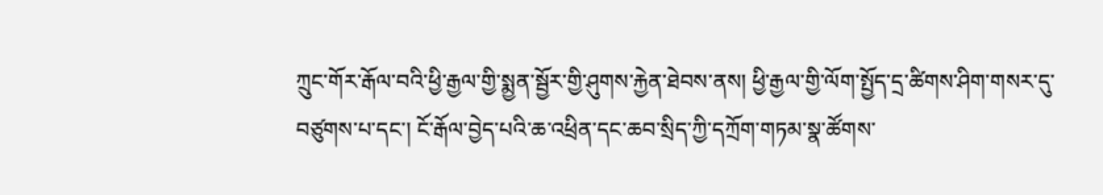ཀྲུང་གོར་རྒོལ་བའི་ཕྱི་རྒྱལ་གྱི་སྨྱན་སྦྱོར་གྱི་ཤུགས་རྐྱེན་ཐེབས་ནས། ཕྱི་རྒྱལ་གྱི་ལོག་སྤྱོད་དྲ་ཚིགས་ཤིག་གསར་དུ་བཙུགས་པ་དང་། ངོ་རྒོལ་བྱེད་པའི་ཆ་འཕྲིན་དང་ཆབ་སྲིད་ཀྱི་དཀྲོག་གཏམ་སྣ་ཚོགས་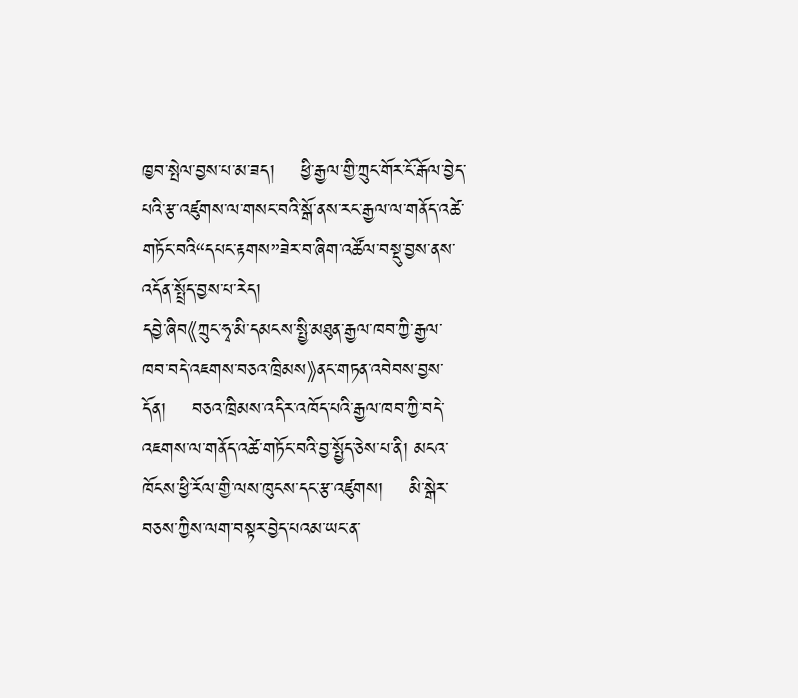ཁྱབ་སྤེལ་བྱས་པ་མ་ཟད།    ཕྱི་རྒྱལ་གྱི་ཀྲུང་གོར་ངོ་རྒོལ་བྱེད་པའི་རྩ་འཛུགས་ལ་གསང་བའི་སྒོ་ནས་རང་རྒྱལ་ལ་གནོད་འཚེ་གཏོང་བའི“དཔང་རྟགས”ཟེར་བ་ཞིག་འཚོལ་བསྡུ་བྱས་ནས་འདོན་སྤྲོད་བྱས་པ་རེད།
དབྱེ་ཞིབ《ཀྲུང་ཧྭ་མི་དམངས་སྤྱི་མཐུན་རྒྱལ་ཁབ་ཀྱི་རྒྱལ་ཁབ་བདེ་འཇགས་བཅའ་ཁྲིམས》ནང་གཏན་འབེབས་བྱས་དོན།    བཅའ་ཁྲིམས་འདིར་འཁོད་པའི་རྒྱལ་ཁབ་ཀྱི་བདེ་འཇགས་ལ་གནོད་འཚེ་གཏོང་བའི་བྱ་སྤྱོད་ཅེས་པ་ནི། མངའ་ཁོངས་ཕྱི་རོལ་གྱི་ལས་ཁུངས་དང་རྩ་འཛུགས།    མི་སྒེར་བཅས་ཀྱིས་ལག་བསྟར་བྱེད་པའམ་ཡང་ན་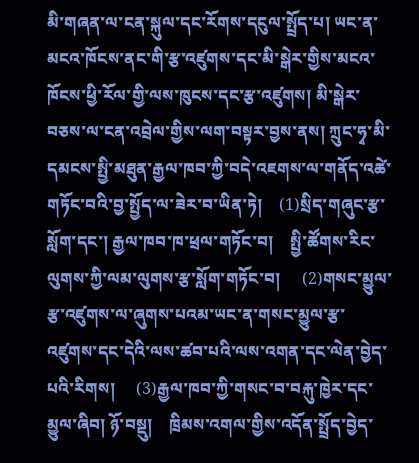མི་གཞན་ལ་ངན་སྐུལ་དང་རོགས་དངུལ་སྤྲོད་པ། ཡང་ན་མངའ་ཁོངས་ནང་གི་རྩ་འཛུགས་དང་མི་སྒེར་གྱིས་མངའ་ཁོངས་ཕྱི་རོལ་གྱི་ལས་ཁུངས་དང་རྩ་འཛུགས། མི་སྒེར་བཅས་ལ་ངན་འབྲེལ་གྱིས་ལག་བསྟར་བྱས་ནས། ཀྲུང་ཧྭ་མི་དམངས་སྤྱི་མཐུན་རྒྱལ་ཁབ་ཀྱི་བདེ་འཇགས་ལ་གནོད་འཚེ་གཏོང་བའི་བྱ་སྤྱོད་ལ་ཟེར་བ་ཡིན་ཏེ།    (1)སྲིད་གཞུང་རྩ་སློག་དང་། རྒྱལ་ཁབ་ཁ་ཕྲལ་གཏོང་བ།    སྤྱི་ཚོགས་རིང་ལུགས་ཀྱི་ལམ་ལུགས་རྩ་སློག་གཏོང་བ།     (2)གསང་མྱུལ་རྩ་འཛུགས་ལ་ཞུགས་པའམ་ཡང་ན་གསང་མྱུལ་རྩ་འཛུགས་དང་དེའི་ལས་ཚབ་པའི་ལས་འགན་དང་ལེན་བྱེད་པའི་རིགས།     (3)རྒྱལ་ཁབ་ཀྱི་གསང་བ་བརྐུ་ཁྱེར་དང་མྱུལ་ཞིབ། ཉོ་བསྡུ།    ཁྲིམས་འགལ་གྱིས་འདོན་སྤྲོད་བྱེད་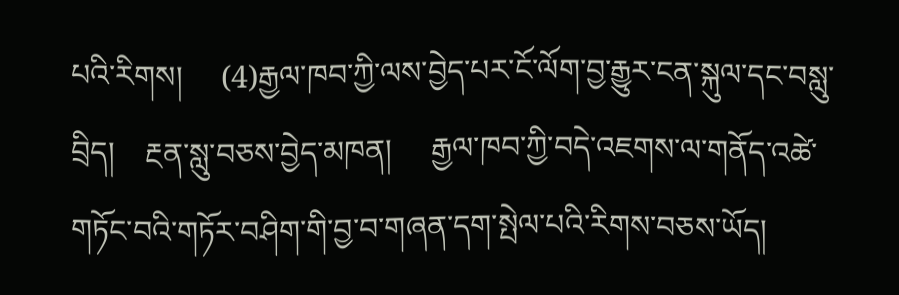པའི་རིགས།     (4)རྒྱལ་ཁབ་ཀྱི་ལས་བྱེད་པར་ངོ་ལོག་བྱ་རྒྱུར་ངན་སྐུལ་དང་བསླུ་བྲིད།    རྔན་སླུ་བཅས་བྱེད་མཁན།     རྒྱལ་ཁབ་ཀྱི་བདེ་འཇགས་ལ་གནོད་འཚེ་གཏོང་བའི་གཏོར་བཤིག་གི་བྱ་བ་གཞན་དག་སྤེལ་པའི་རིགས་བཅས་ཡོད།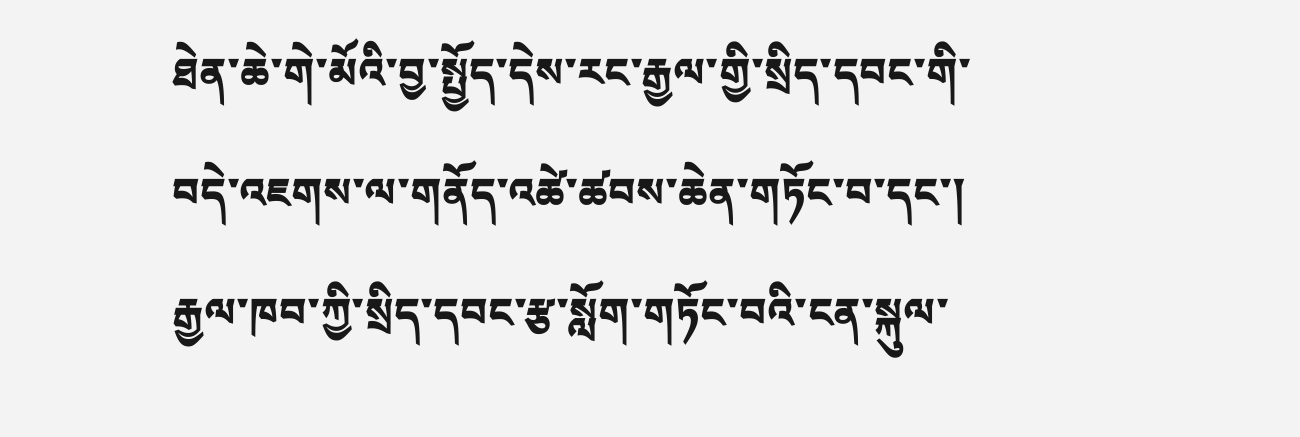ཐེན་ཆེ་གེ་མོའི་བྱ་སྤྱོད་དེས་རང་རྒྱལ་གྱི་སྲིད་དབང་གི་བདེ་འཇགས་ལ་གནོད་འཚེ་ཚབས་ཆེན་གཏོང་བ་དང་།    རྒྱལ་ཁབ་ཀྱི་སྲིད་དབང་རྩ་སློག་གཏོང་བའི་ངན་སྐུལ་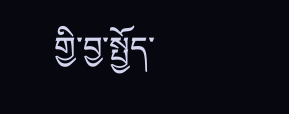གྱི་བྱ་སྤྱོད་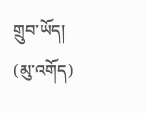གྲུབ་ཡོད།  (མུ་འགོད)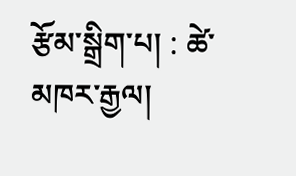རྩོམ་སྒྲིག་པ། : ཚེ་མཁར་རྒྱལ།